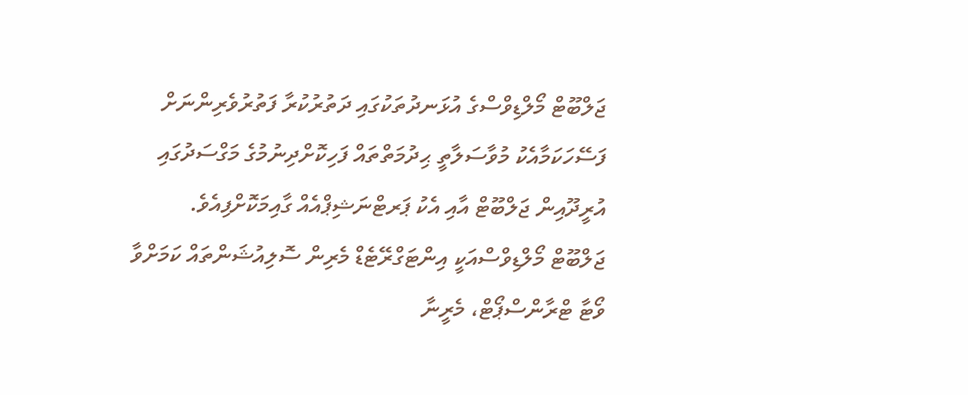ޖަލްބޫޓް މޯލްޑިވްސްގެ އުޅަނދުތަކުގައި ދަތުރުކުރާ ފަތުރުވެރިންނަށް ފަސޭހަކަމާއެކު މުވާސަލާތީ ޙިދުމަތްތައް ފަހިކޮށްދިނުމުގެ މަގްސަދުގައި އުރީދޫއިން ޖަލްބޫޓް އާއި އެކު ޕަރޓްނަޝިޕްއެއް ގާއިމަކޮށްފިއެވެ.
ޖަލްބޫޓް މޯލްޑިވްސްއަކީ އިންޓަގްރޭޓެޑް މެރިން ސޮލިއުޝަންތައް ކަމަށްވާ ވޯޓާ ޓްރާންސްޕޯޓް، މެރީނާ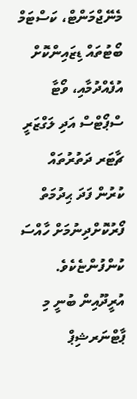މެނޭޖްމަންޓް، ކަސްޓަމް ބޯޓުތައް ޑިޒައިންކޮށް އުފެއްދުމާއި، ވޯޓާ ސްޕޯޓްސް އަދި ލަގްޒަރީ ޗާޓަރ ދަތުރުތައް ކުރުން ފަދަ ޙިދުމަތް ފޯރުކޮށްދިނުމަށް ހާއްސަ ކުންފުންޏެކެވެ.
އުރީދޫއިން ބުނީ މި ޕާޓްނަރޝިޕް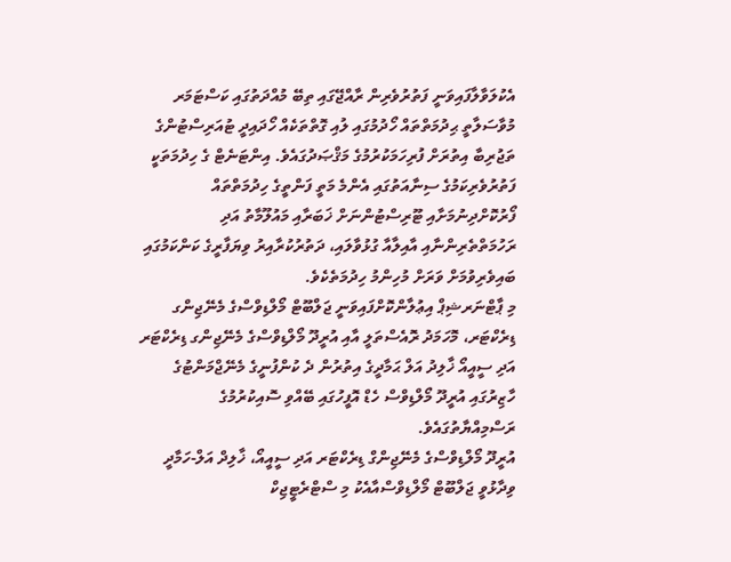އެކުލަވާލާފައިވަނީ ފަތުރުވެރިން ރާއްޖޭގައި ތިބޭ މުއްދަތުގައި ކަސްޓަމަރ މުވާސަލާތީ ޙިދުމަތްތައް ހޯދުމުގައި ލުއި ގޮތްތަކެއް ހޯދައިދީ ޓުއަރިސްޓުންގެ ތަޖުރިބާ އިތުރަށް ފުރިހަމަކުރުމުގެ މަޤްޞަދުގައެވެ. އިންޓަނެޓް ގެ ހިދުމަތަކީ ފަތުރުވެރިކަމުގެ ސިނާއަތުގައި އެންމެ މަތީ ފަންތީގެ ހިދުމަތްތައް ފޯރުކޮށްދިނުމަށާއި ޓޫރިސްޓުންނަށް ޚަބަރާއި މައުލޫމާތު އަދި ރަހުމަތްތެރިންނާއި އާއިލާއާ ގުޅުވާލައި، ދަތުރުކުރާއިރު ވިޔަފާރީގެ ކަންކަމުގައި ބައިވެރިވުމަށް ވަރަށް މުހިންމު ހިދުމަތެކެވެ.
މި ޕާޓްނަރޝިޕް އިޢުލާންކޮށްފައިވަނީ ޖަލްބޫޓް މޯލްޑިވްސްގެ މެނޭޖިންގ ޑިރެކްޓަރ، މޮހަމަދު ރޮއެސްތަލީ އާއި އުރީދޫ މޯލްޑިވްސްގެ މެނޭޖިންގ ޑިރެކްޓަރ އަދި ސީއީއޯ ޚާލިދު އަލް ޙަމާދީގެ އިތުރުން ދެ ކުންފުނީގެ މެނޭޖްމަންޓުގެ ހާޒިރުގައި އުރީދޫ މޯލްޑިވްސް ހެޑް އޮފީހުގައި ބޭއްވި ސޮއިކުރުމުގެ ރަސްމިއްޔާތުގައެވެ.
އުރީދޫ މޯލްޑިވްސްގެ މެނޭޖިންގް ޑިރެކްޓަރ އަދި ސީއީއޯ، ޚާލިދް އަލް-ހަމާދީ ވިދާޅުވީ ޖަލްބޫޓް މޯލްޑިވްސްއާއެކު މި ސްޓްރެޓީޖިކް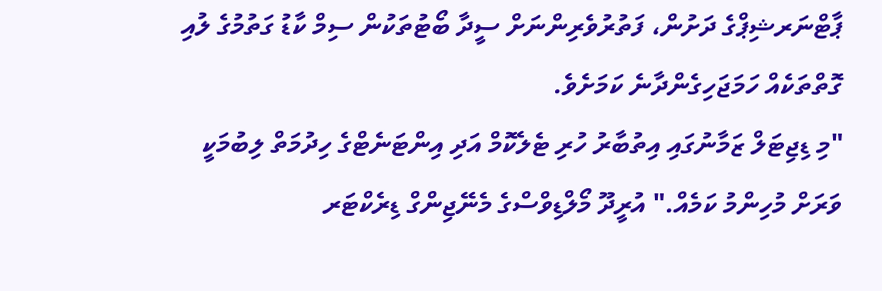ޕާޓްނަރޝިޕްގެ ދަށުން، ފަތުރުވެރިންނަށް ސީދާ ބޯޓުތަކުން ސިމް ކާޑު ގަތުމުގެ ލުއި ގޮތްތަކެއް ހަމަޖަހިގެންދާނެ ކަމަށެވެ.
"މި ޑިޖިޓަލް ޒަމާނުގައި އިތުބާރު ހުރި ޓެލެކޮމް އަދި އިންޓަނެޓްގެ ހިދުމަތް ލިބުމަކީ ވަރަށް މުހިންމު ކަމެއް." އުރީދޫ މޯލްޑިވްސްގެ މެނޭޖިންގް ޑިރެކްޓަރ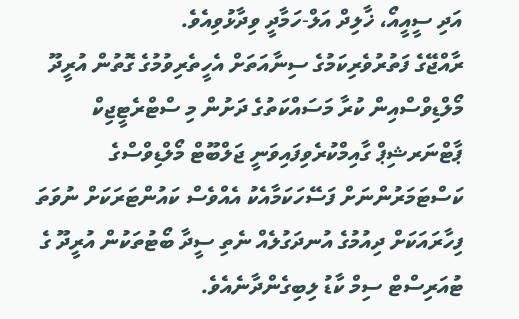އަދި ސީއީއޯ، ޚާލިދް އަލް-ހަމާދީ ވިދާޅުވިއެވެ.
ރާއްޖޭގެ ފަތުރުވެރިކަމުގެ ސިނާއަތަށް އެހީތެރިވުމުގެ ގޮތުން އުރީދޫ މޯލްޑިވްސްއިން ކުރާ މަސައްކަތުގެ ދަށުން މި ސްޓްރެޓީޖިކް ޕާޓްނަރޝިޕް ގާއިމްކުރެވިފައިވަނީ ޖަލްބޫޓް މޯލްޑިވްސްގެ ކަސްޓަމަރުންނަށް ފަސޭހަކަމާއެކު އެއްވެސް ކައުންޓަރަކަށް ނުވަތަ ފިހާރައަކަށް ދިއުމުގެ އުނދަގުލެއް ނެތި ސީދާ ބޯޓުތަކުން އުރީދޫ ގެ ޓުއަރިސްޓް ސިމް ކާޑު ލިބިގެންދާނެއެވެ.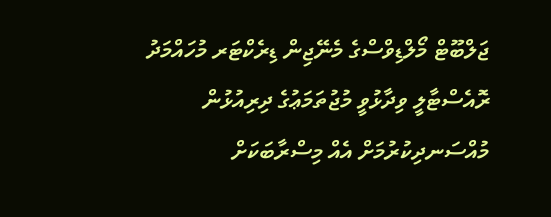ޖަލްބޫޓް މޯލްޑިވްސްގެ މެނޭޖިން ޑިރެކްޓަރ މުހައްމަދު ރޮއެސްޓާލީ ވިދާޅުވީ މުޖުތަމަޢުގެ ދިރިއުޅުން މުއްސަނދިކުރުމަށް އެއް މިސްރާބަކަށް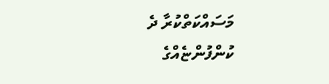މަސައްކަތްކުރާ ދެ ކުންފުންޏެއްގެ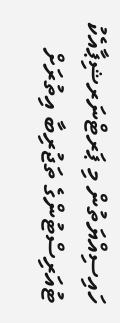ހައިސިއްޔަތުން މި ޕަރޓްނަރޝިޕާއެކު ޓުއަރިސްޓުންގެ ތަޖުރިބާ އިތުރަށް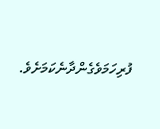ފުރިހަމަވެގެންދާނެކަމަށެވެ.